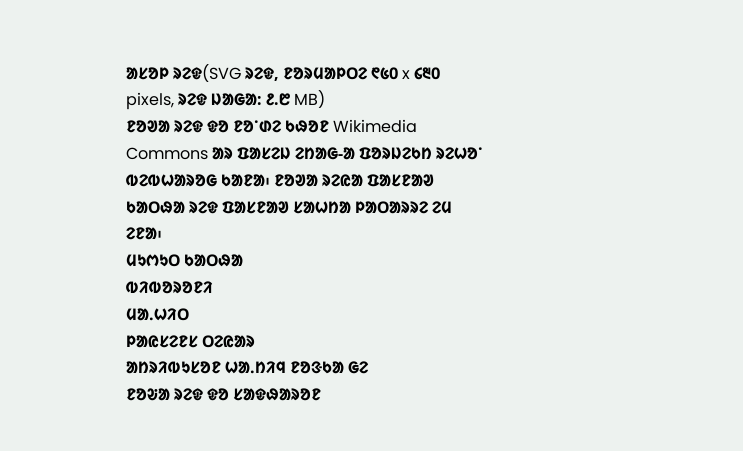ᱟᱥᱚᱞ ᱨᱮᱫ(SVG ᱨᱮᱫ, ᱱᱚᱨᱢᱟᱞᱛᱮ ᱖᱕᱐ x ᱔᱓᱐ pixels, ᱨᱮᱫ ᱡᱟᱜᱟ: ᱒.᱘ MB)
ᱱᱚᱣᱟ ᱨᱮᱫ ᱫᱚ ᱱᱚᱸᱰᱮ ᱠᱷᱚᱱ Wikimedia Commons ᱟᱨ ᱯᱟᱥᱮᱡ ᱮᱴᱟᱜ-ᱟ ᱯᱚᱨᱡᱮᱠᱴ ᱨᱮᱦᱚᱸ ᱵᱮᱵᱦᱟᱨᱚᱜ ᱠᱟᱱᱟ᱾ ᱱᱚᱣᱟ ᱨᱮᱭᱟ ᱯᱟᱥᱱᱟᱣ ᱠᱟᱛᱷᱟ ᱨᱮᱫ ᱯᱟᱥᱱᱟᱣ ᱥᱟᱦᱴᱟ ᱞᱟᱛᱟᱨᱨᱮ ᱮᱢ ᱮᱱᱟ᱾
ᱢᱩᱬᱩᱛ ᱠᱟᱛᱷᱟ
ᱵᱤᱵᱚᱨᱚᱱᱤ
ᱢᱟᱹᱦᱤᱛ
ᱞᱟᱭᱥᱮᱱᱥ ᱛᱮᱭᱟᱨ
ᱟᱴᱨᱤᱵᱩᱥᱚᱱ ᱦᱟᱹᱴᱤᱧ ᱱᱚᱝᱠᱟ ᱜᱮ
ᱱᱚᱶᱟ ᱨᱮᱫ ᱫᱚ ᱥᱟᱫᱷᱟᱨᱚᱱ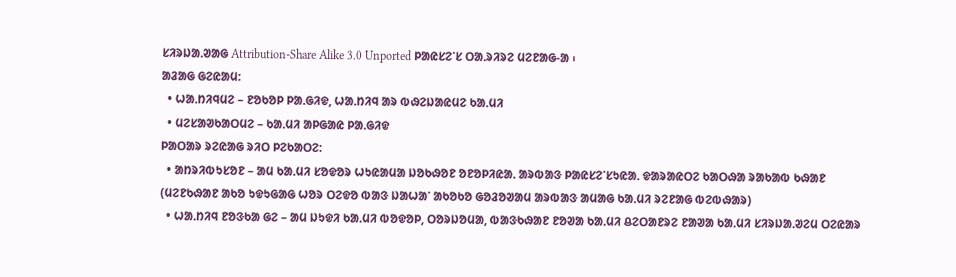ᱥᱤᱨᱡᱟᱹᱣᱟᱜ Attribution-Share Alike 3.0 Unported ᱞᱟᱭᱥᱮᱸᱥ ᱛᱟᱹᱨᱤᱨᱮ ᱢᱮᱱᱟᱜ-ᱟ ᱾
ᱟᱲᱟᱜ ᱜᱮᱭᱟᱢ:
  • ᱦᱟᱹᱴᱤᱧᱢᱮ – ᱱᱚᱠᱚᱞ ᱞᱟᱹᱜᱤᱫ, ᱦᱟᱹᱴᱤᱧ ᱟᱨ ᱵᱷᱮᱡᱟᱭᱢᱮ ᱠᱟᱹᱢᱤ
  • ᱢᱮᱥᱟᱣᱠᱟᱛᱢᱮ – ᱠᱟᱹᱢᱤ ᱟᱞᱜᱟᱭ ᱞᱟᱹᱜᱤᱫ
ᱞᱟᱛᱟᱨ ᱨᱮᱭᱟᱜ ᱨᱤᱛ ᱞᱮᱠᱟᱛᱮ:
  • ᱟᱴᱨᱤᱵᱩᱥᱚᱱ – ᱟᱢ ᱠᱟᱹᱢᱤ ᱥᱚᱫᱚᱨ ᱦᱩᱭᱟᱢᱟ ᱡᱚᱠᱷᱚᱱ ᱚᱱᱚᱞᱤᱭᱟᱹ ᱟᱨᱵᱟᱝ ᱞᱟᱭᱥᱮᱸᱥᱩᱭᱟᱹ ᱫᱟᱨᱟᱭᱛᱮ ᱠᱟᱛᱷᱟ ᱨᱟᱠᱟᱵ ᱠᱷᱟᱱ (ᱢᱮᱱᱠᱷᱟᱱ ᱟᱠᱚ ᱩᱫᱩᱜᱟᱜ ᱦᱚᱨ ᱛᱮᱫᱚ ᱵᱟᱝ ᱡᱟᱦᱟᱸ ᱟᱠᱚᱠᱚ ᱜᱚᱲᱚᱣᱟᱢ ᱟᱨᱵᱟᱝ ᱟᱢᱟᱜ ᱠᱟᱹᱢᱤ ᱨᱮᱱᱟᱜ ᱵᱮᱵᱷᱟᱨ)
  • ᱦᱟᱹᱴᱤᱧ ᱱᱚᱝᱠᱟ ᱜᱮ – ᱟᱢ ᱡᱩᱫᱤ ᱠᱟᱹᱢᱤ ᱵᱚᱫᱚᱞ, ᱛᱚᱨᱡᱚᱢᱟ, ᱵᱟᱝᱠᱷᱟᱱ ᱱᱚᱣᱟ ᱠᱟᱹᱢᱤ ᱪᱮᱛᱟᱱᱨᱮ ᱱᱟᱣᱟ ᱠᱟᱹᱢᱤ ᱥᱤᱨᱡᱟᱹᱣᱮᱢ ᱛᱮᱭᱟᱨ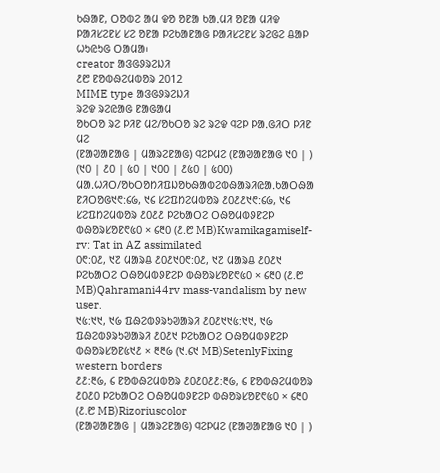ᱠᱷᱟᱱ, ᱛᱚᱵᱮ ᱟᱢ ᱫᱚ ᱚᱱᱟ ᱠᱟᱹᱢᱤ ᱚᱱᱟ ᱢᱤᱫ ᱞᱟᱤᱥᱮᱱᱥ ᱥᱮ ᱚᱱᱟ ᱞᱮᱠᱟᱱᱟᱜ ᱞᱟᱤᱥᱮᱱᱥ ᱨᱮᱜᱮ ᱪᱟᱞ ᱦᱩᱭᱩᱜ ᱛᱟᱢᱟ᱾
creator ᱟᱝᱜᱽᱨᱮᱡᱤ
᱒᱘ ᱱᱚᱵᱷᱮᱢᱵᱚᱨ 2012
MIME type ᱟᱝᱜᱽᱨᱮᱡᱤ
ᱨᱮᱫ ᱨᱮᱭᱟᱜ ᱱᱟᱜᱟᱢ
ᱚᱠᱛᱚ ᱨᱮ ᱞᱤᱱ ᱢᱮ/ᱚᱠᱛᱚ ᱨᱮ ᱨᱮᱫ ᱧᱮᱞ ᱞᱟᱹᱜᱤᱛ ᱞᱤᱱ ᱢᱮ
(ᱱᱟᱣᱟᱱᱟᱜ | ᱢᱟᱨᱮᱱᱟᱜ) ᱧᱮᱞᱢᱮ (ᱱᱟᱣᱟᱱᱟᱜ ᱑᱐ | ) (᱑᱐ | ᱒᱐ | ᱕᱐ | ᱑᱐᱐ | ᱒᱕᱐ | ᱕᱐᱐)
ᱢᱟᱹᱦᱤᱛ/ᱚᱠᱛᱚᱴᱤᱯᱡᱚᱠᱷᱟᱵᱮᱵᱷᱟᱨᱤᱭᱟᱹᱠᱟᱛᱷᱟ
ᱱᱤᱛᱚᱜ᱑᱖:᱔᱙, ᱑᱔ ᱥᱮᱯᱴᱮᱢᱵᱚᱨ ᱒᱐᱒᱒᱑᱖:᱔᱙, ᱑᱔ ᱥᱮᱯᱴᱮᱢᱵᱚᱨ ᱒᱐᱒᱒ ᱞᱮᱠᱟᱛᱮ ᱛᱷᱚᱢᱵᱽᱱᱮᱞ ᱵᱷᱚᱨᱥᱚᱱ᱖᱕᱐ × ᱔᱓᱐ (᱒.᱘ MB)Kwamikagamiself-rv: Tat in AZ assimilated
᱐᱖:᱐᱒, ᱑᱗ ᱢᱟᱨᱪ ᱒᱐᱒᱑᱐᱖:᱐᱒, ᱑᱗ ᱢᱟᱨᱪ ᱒᱐᱒᱑ ᱞᱮᱠᱟᱛᱮ ᱛᱷᱚᱢᱵᱽᱱᱮᱞ ᱵᱷᱚᱨᱥᱚᱱ᱖᱕᱐ × ᱔᱓᱐ (᱒.᱘ MB)Qahramani44rv mass-vandalism by new user.
᱑᱕:᱑᱑, ᱑᱙ ᱯᱷᱮᱵᱽᱨᱩᱣᱟᱨᱤ ᱒᱐᱒᱑᱑᱕:᱑᱑, ᱑᱙ ᱯᱷᱮᱵᱽᱨᱩᱣᱟᱨᱤ ᱒᱐᱒᱑ ᱞᱮᱠᱟᱛᱮ ᱛᱷᱚᱢᱵᱽᱱᱮᱞ ᱵᱷᱚᱨᱥᱚᱱ᱕᱑᱒ × ᱓᱓᱙ (᱑.᱔᱑ MB)SetenlyFixing western borders
᱒᱒:᱓᱙, ᱔ ᱱᱚᱵᱷᱮᱢᱵᱚᱨ ᱒᱐᱒᱐᱒᱒:᱓᱙, ᱔ ᱱᱚᱵᱷᱮᱢᱵᱚᱨ ᱒᱐᱒᱐ ᱞᱮᱠᱟᱛᱮ ᱛᱷᱚᱢᱵᱽᱱᱮᱞ ᱵᱷᱚᱨᱥᱚᱱ᱖᱕᱐ × ᱔᱓᱐ (᱒.᱘ MB)Rizoriuscolor
(ᱱᱟᱣᱟᱱᱟᱜ | ᱢᱟᱨᱮᱱᱟᱜ) ᱧᱮᱞᱢᱮ (ᱱᱟᱣᱟᱱᱟᱜ ᱑᱐ | )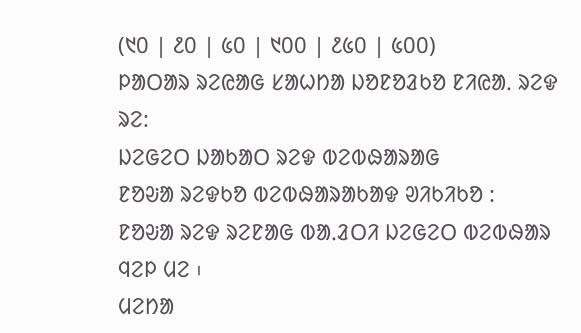(᱑᱐ | ᱒᱐ | ᱕᱐ | ᱑᱐᱐ | ᱒᱕᱐ | ᱕᱐᱐)
ᱞᱟᱛᱟᱨ ᱨᱮᱭᱟᱜ ᱥᱟᱦᱴᱟ ᱡᱚᱱᱚᱲᱠᱚ ᱱᱤᱭᱟᱹ ᱨᱮᱫ ᱨᱮ:
ᱡᱮᱜᱮᱛ ᱡᱟᱠᱟᱛ ᱨᱮᱫ ᱵᱮᱵᱷᱟᱨᱟᱜ
ᱱᱚᱶᱟ ᱨᱮᱫᱠᱚ ᱵᱮᱵᱷᱟᱨᱟᱠᱟᱫ ᱣᱤᱠᱤᱠᱚ :
ᱱᱚᱶᱟ ᱨᱮᱫ ᱨᱮᱱᱟᱜ ᱵᱟᱹᱲᱛᱤ ᱡᱮᱜᱮᱛ ᱵᱮᱵᱷᱟᱨ ᱧᱮᱞ ᱢᱮ ᱾
ᱢᱮᱴᱟ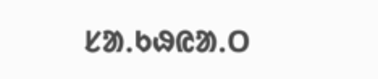ᱥᱟᱹᱠᱷᱭᱟᱹᱛ